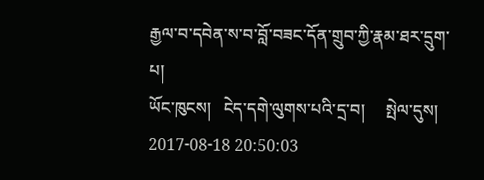རྒྱལ་བ་དབེན་ས་བ་བློ་བཟང་དོན་གྲུབ་ཀྱི་རྣམ་ཐར་དྲུག་པ།
ཡོང་ཁུངས།   ངེད་དགེ་ལུགས་པའི་དྲ་བ།     སྤེལ་དུས།  2017-08-18 20:50:03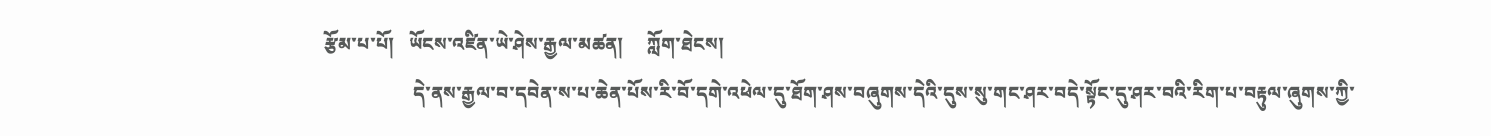རྩོམ་པ་པོ།   ཡོངས་འཛིན་ཡེ་ཤེས་རྒྱལ་མཚན།     ཀློག་ཐེངས།
                   དེ་ནས་རྒྱལ་བ་དབེན་ས་པ་ཆེན་པོས་རི་བོ་དགེ་འཕེལ་དུ་ཐོག་ཤས་བཞུགས་དེའི་དུས་སུ་གང་ཤར་བདེ་སྟོང་དུ་ཤར་བའི་རིག་པ་བརྟུལ་ཞུགས་ཀྱི་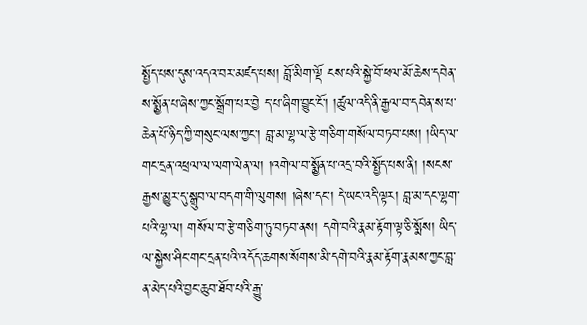སྤྱོད་པས་དུས་འདའ་བར་མཛད་པས། བློ་མིག་ལྡོ ངས་པའི་སྐྱེ་བོ་ཕལ་མོ་ཆེས་དབེན་ས་སྨྱོན་པ་ཞེས་ཀྱང་སྒྲོག་པར་བྱེ ད་པ་ཞིག་བྱུང་ངོ་། །ཚུལ་འདི་ནི་རྒྱལ་བ་དབེན་ས་པ་ཆེན་པོ་ཉིད་ཀྱི་གསུང་ལས་ཀྱང་། བླ་མ་ལྷ་ལ་རྩེ་གཅིག་གསོལ་བཏབ་པས། །ཡིད་ལ་གང་དྲན་འཕྲལ་ལ་ལག་ལེན་ལ། །འགེལ་བ་སྨྱོན་པ་འདྲ་བའི་སྤྱོད་པས་ནི། །སངས་རྒྱས་མྱུར་དུ་སྒྲུབ་ལ་བདག་གི་ལུགས། །ཞེས་དང་། དེ་ཡང་འདི་ལྟར། བླ་མ་དང་ལྷག་པའི་ལྷ་ལ། གསོལ་བ་རྩེ་གཅིག་ཏུ་བཏབ་ནས། དགེ་བའི་རྣམ་རྟོག་ལྟ་ཅི་སྨོས། ཡིད་ལ་སྐྱེས་ཤིང་གང་དྲན་པའི་འདོད་ཆགས་སོགས་མི་དགེ་བའི་རྣམ་རྟོག་རྣམས་ཀྱང་བླ་ན་མེད་པའི་བྱང་ཆུབ་ཐོབ་པའི་རྒྱུ་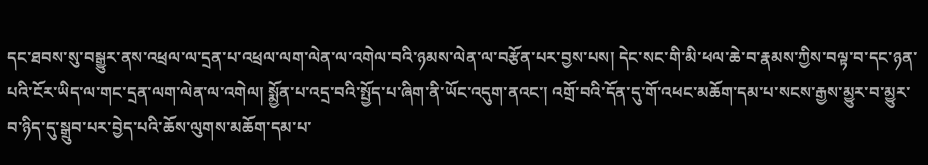དང་ཐབས་སུ་བསྒྱུར་ནས་འཕྲལ་ལ་དྲན་པ་འཕྲལ་ལག་ལེན་ལ་འགེལ་བའི་ཉམས་ལེན་ལ་བརྩོན་པར་བྱས་པས། དེང་སང་གི་མི་ཕལ་ཆེ་བ་རྣམས་ཀྱིས་བལྟ་བ་དང་ཉན་པའི་ངོར་ཡིད་ལ་གང་དྲན་ལག་ལེན་ལ་འགེལ། སྨྱོན་པ་འདྲ་བའི་སྤྱོད་པ་ཞིག་ནི་ཡོང་འདུག་ནའང་། འགྲོ་བའི་དོན་དུ་གོ་འཕང་མཆོག་དམ་པ་སངས་རྒྱས་མྱུར་བ་མྱུར་བ་ཉིད་དུ་སྒྲུབ་པར་བྱེད་པའི་ཆོས་ལུགས་མཆོག་དམ་པ་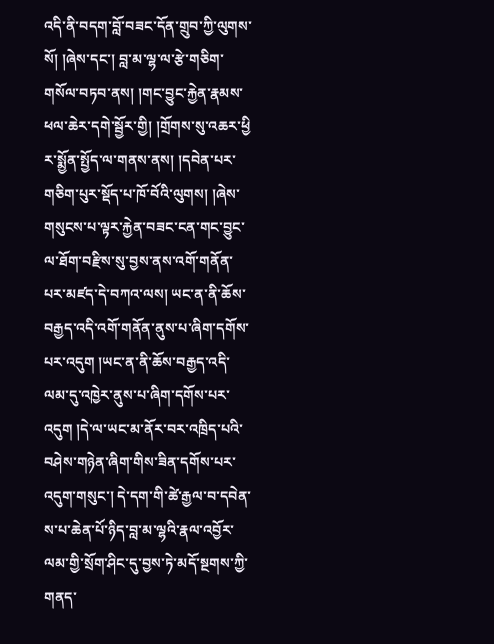འདི་ནི་བདག་བློ་བཟང་དོན་གྲུབ་ཀྱི་ལུགས་སོ། །ཞེས་དང་། བླ་མ་ལྷ་ལ་རྩེ་གཅིག་གསོལ་བཏབ་ནས། །གང་བྱུང་རྐྱེན་རྣམས་ཕལ་ཆེར་དགེ་སྦྱོར་གྱི། །གྲོགས་སུ་འཆར་ཕྱི ར་སྨྱོན་སྤྱོད་ལ་གནས་ནས། །དབེན་པར་གཅིག་པུར་སྡོད་པ་ཁོ་བོའི་ལུགས། །ཞེས་གསུངས་པ་ལྟར་རྐྱེན་བཟང་ངན་གང་བྱུང་ལ་ཐོག་བརྫིས་སུ་བྱས་ནས་འགོ་གནོན་པར་མཛད་དེ་བཀའ་ལས། ཡང་ན་ནི་ཆོས་བརྒྱད་འདི་འགོ་གནོན་ནུས་པ་ཞིག་དགོས་པར་འདུག །ཡང་ན་ནི་ཆོས་བརྒྱད་འདི་ལམ་དུ་འཁྱེར་ནུས་པ་ཞིག་དགོས་པར་འདུག །དེ་ལ་ཡང་མ་ནོར་བར་འཁྲིད་པའི་བཤེས་གཉེན་ཞིག་གིས་ཟིན་དགོས་པར་འདུག་གསུང་། དེ་དག་གི་ཚེ་རྒྱལ་བ་དབེན་ས་པ་ཆེན་པོ་ཉིད་བླ་མ་ལྷའི་རྣལ་འབྱོར་ལམ་གྱི་སྲོག་ཤིང་དུ་བྱས་ཏེ་མདོ་སྔགས་ཀྱི་གནད་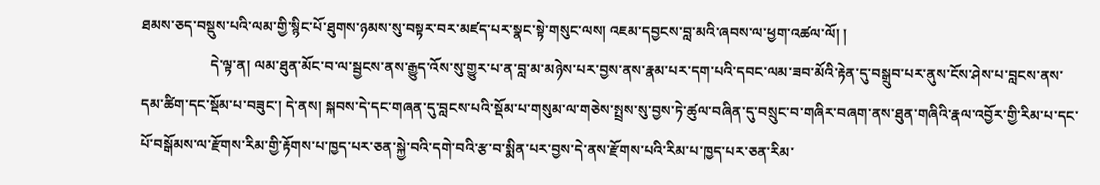ཐམས་ཅད་བསྡུས་པའི་ལམ་གྱི་སྙིང་པོ་ཐུགས་ཉམས་སུ་བསྟར་བར་མཛད་པར་སྣང་སྟེ་གསུང་ལས། འཇམ་དབྱངས་བླ་མའི་ཞབས་ལ་ཕྱག་འཚལ་ལོ། །
                   དེ་ལྟ་ན། ལམ་ཐུན་མོང་བ་ལ་སྦྱངས་ནས་རྒྱུད་འོས་སུ་གྱུར་པ་ན་བླ་མ་མཉེས་པར་བྱས་ནས་རྣམ་པར་དག་པའི་དབང་ལམ་ཟབ་མོའི་རྟེན་དུ་བསྒྲུབ་པར་ནུས་ངོས་ཤེས་པ་བླངས་ནས་དམ་ཚིག་དང་སྡོམ་པ་བཟུང་། དེ་ནས། སྐབས་དེ་དང་གཞན་དུ་བླངས་པའི་སྡོམ་པ་གསུམ་ལ་གཅེས་སྤྲས་སུ་བྱས་ཏེ་ཚུལ་བཞིན་དུ་བསྲུང་བ་གཞིར་བཞག་ནས་ཐུན་གཞིའི་རྣལ་འབྱོར་གྱི་རིམ་པ་དང་པོ་བསྒོམས་ལ་རྫོགས་རིམ་གྱི་རྟོགས་པ་ཁྱད་པར་ཅན་སྐྱེ་བའི་དགེ་བའི་རྩ་བ་སྨིན་པར་བྱས་དེ་ནས་རྫོགས་པའི་རིམ་པ་ཁྱད་པར་ཅན་རིམ་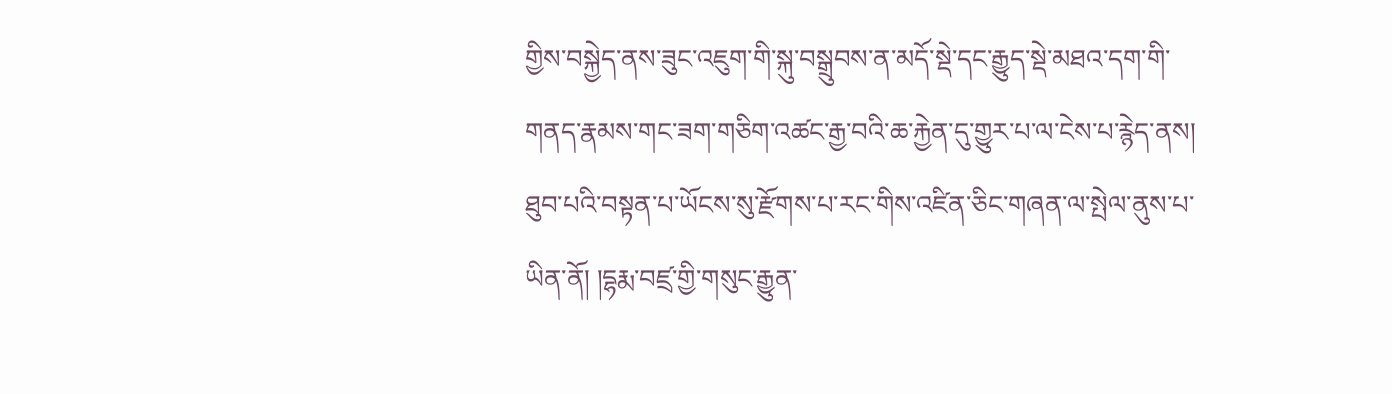གྱིས་བསྐྱེད་ནས་ཟུང་འཇུག་གི་སྐུ་བསྒྲུབས་ན་མདོ་སྡེ་དང་རྒྱུད་སྡེ་མཐའ་དག་གི་གནད་རྣམས་གང་ཟག་གཅིག་འཚང་རྒྱ་བའི་ཆ་རྐྱེན་དུ་གྱུར་པ་ལ་ངེས་པ་རྙེད་ནས། ཐུབ་པའི་བསྟན་པ་ཡོངས་སུ་རྫོགས་པ་རང་གིས་འཛིན་ཅིང་གཞན་ལ་སྤེལ་ནུས་པ་ཡིན་ནོ། །དྷརྨ་བཛྲ་གྱི་གསུང་རྒྱུན་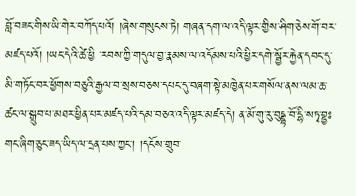བློ་བཟང་གིས་ཡི་གེར་བཀོད་པའོ། །ཞེས་གསུངས་ཏེ། གཞན་དག་ལ་འདི་ལྟར་གྱིས་ཤིག་ཅེས་གོ་བར་མཛད་པའོ། །ཡང་དེའི་ཚེ་ཕྱི ་རབས་ཀྱི་གདུལ་བྱ་རྣམས་ལ་འདོམས་པའི་ཕྱིར་དགེ་སྦྱོར་རྐྱེན་དབང་དུ་མི་གཏོང་བར་ཕྱོགས་བཅུའི་རྒྱལ་བ་སྲས་བཅས་དཔང་དུ་བཞག་སྟེ་མཁྱེན་པར་གསོལ་ནས་ལམ་ཆ་ཚང་ལ་སྒྲུབ་པ་མཐར་ཕྱིན་པར་མཛད་པའི་དམ་བཅའ་འདི་ལྟར་མཛད་དེ། ན་མོ་གུ་རུ་བུདྡྷ་བོ་དྷི་སཏྭ་བྷྱཿགང་ཞིག་ཅུང་ཟད་ཡིད་ལ་དྲན་པས་ཀྱང་། །དངོས་གྲུབ་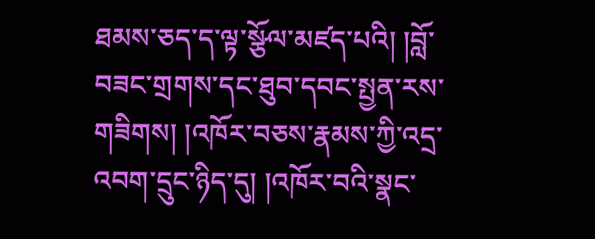ཐམས་ཅད་ད་ལྟ་སྩོལ་མཛད་པའི། །བློ་བཟང་གྲགས་དང་ཐུབ་དབང་སྤྱན་རས་གཟིགས། །འཁོར་བཅས་རྣམས་ཀྱི་འདྲ་འབག་དྲུང་ཉིད་དུ། །འཁོར་བའི་སྣང་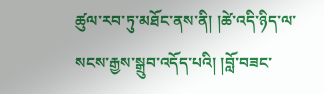ཚུལ་རབ་ཏུ་མཐོང་ནས་ནི། །ཚེ་འདི་ཉིད་ལ་སངས་རྒྱས་སྒྲུབ་འདོད་པའི། །བློ་བཟང་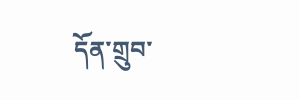དོན་གྲུབ་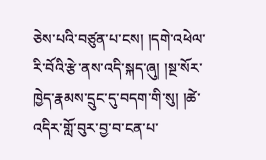ཅེས་པའི་བཙུན་པ་ངས། །དགེ་འཕེལ་རི་བོའི་རྩེ་ནས་འདི་སྐད་ཞུ། །སྔ་སོར་ཁྱེད་རྣམས་དྲུང་དུ་བདག་གི་སུ། །ཚེ་འདིར་གློ་བུར་བྱ་བ་ངན་པ་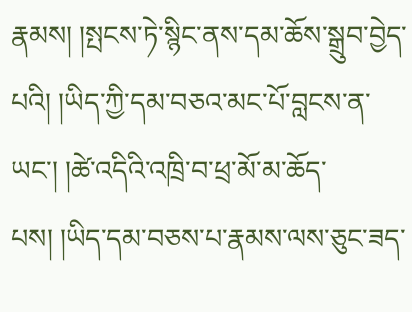རྣམས། །སྤངས་ཏེ་སྙིང་ནས་དམ་ཆོས་སྒྲུབ་བྱེད་པའི། །ཡིད་ཀྱི་དམ་བཅའ་མང་པོ་བླངས་ན་ཡང་། །ཚེ་འདིའི་འཁྲི་བ་ཕྲ་མོ་མ་ཆོད་པས། །ཡིད་དམ་བཅས་པ་རྣམས་ལས་ཅུང་ཟད་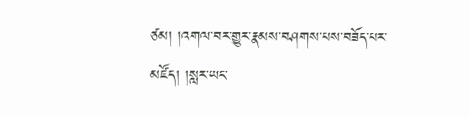ཙམ། །འགལ་བར་གྱུར་རྣམས་བཤགས་པས་བཟོད་པར་མཛོད། །སླར་ཡང་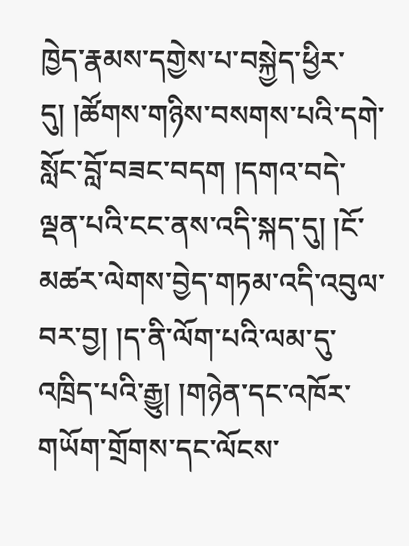ཁྱེད་རྣམས་དགྱེས་པ་བསྐྱེད་ཕྱིར་དུ། །ཚོགས་གཉིས་བསགས་པའི་དགེ་སློང་བློ་བཟང་བདག །དགའ་བདེ་ལྡན་པའི་ངང་ནས་འདི་སྐད་དུ། །ངོ་མཚར་ལེགས་བྱེད་གཏམ་འདི་འབུལ་བར་བྱ། །ད་ནི་ལོག་པའི་ལམ་དུ་འཁྲིད་པའི་རྒྱུ། །གཉེན་དང་འཁོར་གཡོག་གྲོགས་དང་ལོངས་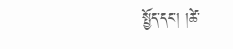སྤྱོད་དང་། །ཚེ་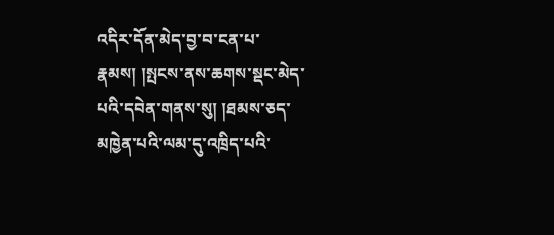འདིར་དོན་མེད་བྱ་བ་ངན་པ་རྣམས། །སྤངས་ནས་ཆགས་སྡང་མེད་པའི་དབེན་གནས་སུ། །ཐམས་ཅད་མཁྱེན་པའི་ལམ་དུ་འཁྲིད་པའི་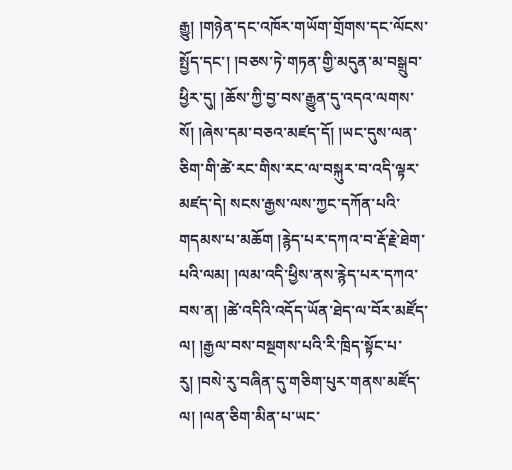རྒྱུ། །གཉེན་དང་འཁོར་གཡོག་གྲོགས་དང་ལོངས་སྤྱོད་དང་། །བཅས་ཏེ་གཏན་གྱི་མདུན་མ་བསྒྲུབ་ཕྱིར་དུ། །ཆོས་ཀྱི་བྱ་བས་རྒྱུན་དུ་འདའ་ལགས་སོ། །ཞེས་དམ་བཅའ་མཛད་དོ། །ཡང་དུས་ལན་ཅིག་གི་ཚེ་རང་གིས་རང་ལ་བསྐུར་བ་འདི་ལྟར་མཛད་དེ། སངས་རྒྱས་ལས་ཀྱང་དཀོན་པའི་གདམས་པ་མཆོག །རྙེད་པར་དཀའ་བ་རྡོ་རྗེ་ཐེག་པའི་ལམ། །ལམ་འདི་ཕྱིས་ནས་རྙེད་པར་དཀའ་བས་ན། །ཚེ་འདིའི་འདོད་ཡོན་ཐེད་ལ་བོར་མཛོད་ལ། །རྒྱལ་བས་བསྔགས་པའི་རི་ཁྲིད་སྟོང་པ་རུ། །བསེ་རུ་བཞིན་དུ་གཅིག་པུར་གནས་མཛོད་ལ། །ལན་ཅིག་མིན་པ་ཡང་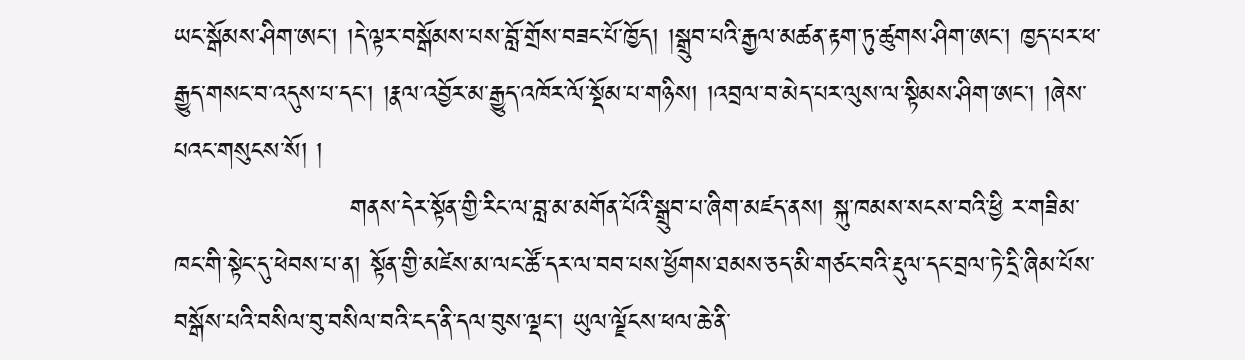ཡང་སྒོམས་ཤིག་ཨང་། །དེ་ལྟར་བསྒོམས་པས་བློ་གྲོས་བཟང་པོ་ཁྱོད། །སྒྲུབ་པའི་རྒྱལ་མཚན་རྟག་ཏུ་ཚུགས་ཤིག་ཨང་། ཁྱད་པར་ཕ་རྒྱུད་གསང་བ་འདུས་པ་དང་། །རྣལ་འབྱོར་མ་རྒྱུད་འཁོར་ལོ་སྡོམ་པ་གཉིས། །འབྲལ་བ་མེད་པར་ལུས་ལ་སྟིམས་ཤིག་ཨང་། །ཞེས་པའང་གསུངས་སོ། །
                    གནས་དེར་སྟོན་གྱི་རིང་ལ་བླ་མ་མགོན་པོའི་སྒྲུབ་པ་ཞིག་མཛད་ནས། སྐུ་ཁམས་སངས་བའི་ཕྱི ར་གཟིམ་ཁང་གི་སྟེང་དུ་ཕེབས་པ་ན། སྟོན་གྱི་མཛེས་མ་ལང་ཚོ་དར་ལ་བབ་པས་ཕྱོགས་ཐམས་ཅད་མི་གཙང་བའི་རྡུལ་དང་བྲལ་ཏེ་དྲི་ཞིམ་པོས་བསྒོས་པའི་བསིལ་བུ་བསིལ་བའི་ངད་ནི་དལ་བུས་ལྡང་། ཡུལ་ལྗོངས་ཕལ་ཆེ་ནི་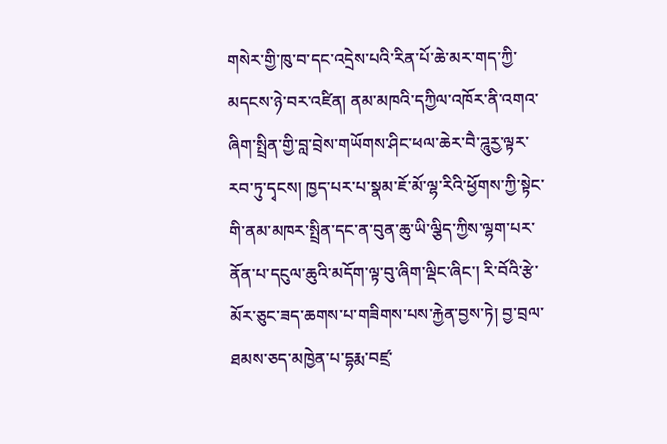གསེར་གྱི་ཁུ་བ་དང་འདྲེས་པའི་རིན་པོ་ཆེ་མར་གད་ཀྱི་མདངས་ཉེ་བར་འཛིན། ནམ་མཁའི་དཀྱིལ་འཁོར་ནི་འགའ་ཞིག་སྤྲིན་གྱི་བླ་བྲེས་གཡོགས་ཤིང་ཕལ་ཆེར་བཻ་ཌཱུརྱ་ལྟར་རབ་ཏུ་དྭངས། ཁྱད་པར་པ་སྣམ་ཇོ་མོ་ལྷ་རིའི་ཕྱོགས་ཀྱི་སྟེང་གི་ནམ་མཁར་སྤྲིན་དང་ན་བུན་ཆུ་ཡི་ལྕིད་ཀྱིས་ལྷག་པར་ནོན་པ་དངུལ་ཆུའི་མདོག་ལྟ་བུ་ཞིག་ལྡིང་ཞིང་། རི་བོའི་རྩེ་མོར་ཅུང་ཟད་ཆགས་པ་གཟིགས་པས་རྐྱེན་བྱས་ཏེ། བྱ་བྲལ་ཐམས་ཅད་མཁྱེན་པ་དྷརྨ་བཛྲ་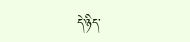དེ་ཉིད་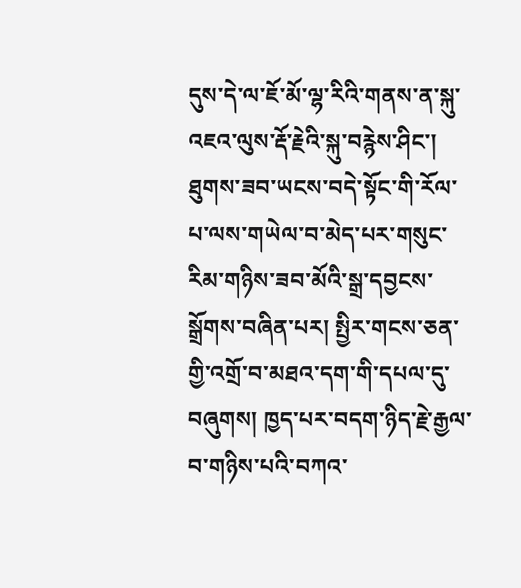དུས་དེ་ལ་ཇོ་མོ་ལྷ་རིའི་གནས་ན་སྐུ་འཇའ་ལུས་རྡོ་རྗེའི་སྐུ་བརྙེས་ཤིང་། ཐུགས་ཟབ་ཡངས་བདེ་སྟོང་གི་རོལ་པ་ལས་གཡེལ་བ་མེད་པར་གསུང་རིམ་གཉིས་ཟབ་མོའི་སྒྲ་དབྱངས་སྒྲོགས་བཞིན་པར། སྤྱིར་གངས་ཅན་གྱི་འགྲོ་བ་མཐའ་དག་གི་དཔལ་དུ་བཞུགས། ཁྱད་པར་བདག་ཉིད་རྗེ་རྒྱལ་བ་གཉིས་པའི་བཀའ་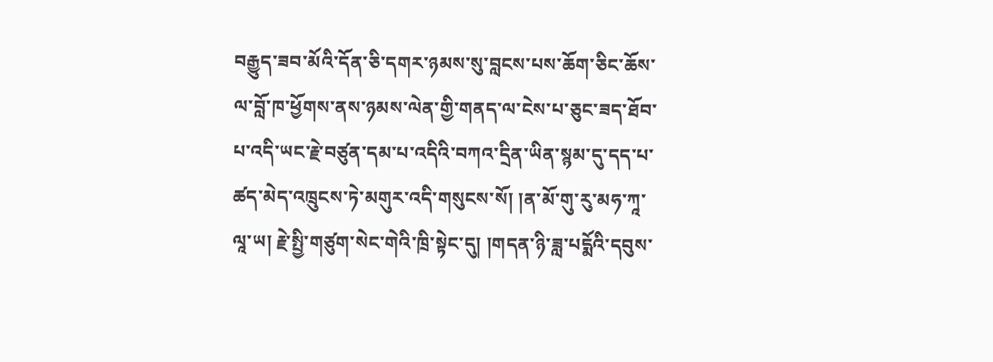བརྒྱུད་ཟབ་མོའི་དོན་ཅི་དགར་ཉམས་སུ་བླངས་པས་ཆོག་ཅིང་ཆོས་ལ་བློ་ཁ་ཕྱོགས་ནས་ཉམས་ལེན་གྱི་གནད་ལ་ངེས་པ་ཅུང་ཟད་ཐོབ་པ་འདི་ཡང་རྗེ་བཙུན་དམ་པ་འདིའི་བཀའ་དྲིན་ཡིན་སྙམ་དུ་དད་པ་ཚད་མེད་འཁྲུངས་ཏེ་མགུར་འདི་གསུངས་སོ། །ན་མོ་གུ་རུ་མཧ་ཀཱ་ལཱ་ཡ། རྗེ་སྤྱི་གཙུག་སེང་གེའི་ཁྲི་སྟེང་དུ། །གདན་ཉི་ཟླ་པདྨོའི་དབུས་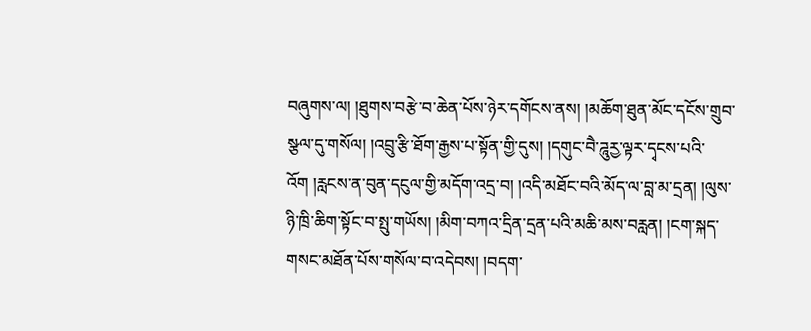བཞུགས་ལ། །ཐུགས་བརྩེ་བ་ཆེན་པོས་ཉེར་དགོངས་ནས། །མཆོག་ཐུན་མོང་དངོས་གྲུབ་སྩལ་དུ་གསོལ། །འབྲུ་རྩི་ཐོག་རྒྱས་པ་སྟོན་གྱི་དུས། །དགུང་བཻ་ཌཱུརྱ་ལྟར་དྭངས་པའི་འོག །རླངས་ན་བུན་དངུལ་གྱི་མདོག་འདྲ་བ། །འདི་མཐོང་བའི་མོད་ལ་བླ་མ་དྲན། །ལུས་ཉི་ཁྲི་ཆིག་སྟོང་བ་སྤུ་གཡོས། །མིག་བཀའ་དྲིན་དྲན་པའི་མཆི་མས་བརླན། །ངག་སྐད་གསང་མཐོན་པོས་གསོལ་བ་འདེབས། །བདག་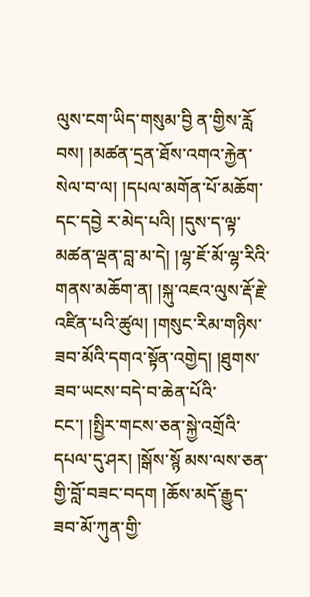ལུས་ངག་ཡིད་གསུམ་བྱི ན་གྱིས་རློ བས། །མཚན་དྲན་ཐོས་འགའ་རྐྱེན་སེལ་བ་ལ། །དཔལ་མགོན་པོ་མཆོག་དང་དབྱེ ར་མེད་པའི། །དུས་ད་ལྟ་མཚན་ལྡན་བླ་མ་དེ། །ལྷ་ཇོ་མོ་ལྷ་རིའི་གནས་མཆོག་ན། །སྐུ་འཇའ་ལུས་རྡོ་རྗེ་འཛིན་པའི་ཚུལ། །གསུང་རིམ་གཉིས་ཟབ་མོའི་དགའ་སྟོན་འགྱེད། །ཐུགས་ཟབ་ཡངས་བདེ་བ་ཆེན་པོའི་ངང་། །སྤྱིར་གངས་ཅན་སྐྱེ་འགྲོའི་དཔལ་དུ་ཤར། །སྒོས་སྙོ མས་ལས་ཅན་གྱི་བློ་བཟང་བདག །ཆོས་མདོ་རྒྱུད་ཟབ་མོ་ཀུན་གྱི་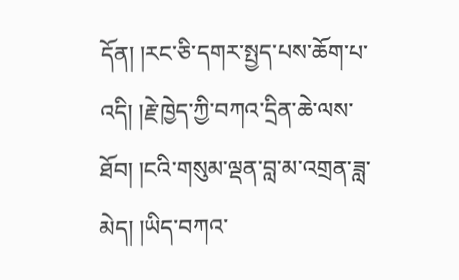དོན། །རང་ཅི་དགར་སྤྱད་པས་ཆོག་པ་འདི། །རྗེ་ཁྱེད་ཀྱི་བཀའ་དྲིན་ཆེ་ལས་ཐོབ། །ངའི་གསུམ་ལྡན་བླ་མ་འགྲན་ཟླ་མེད། །ཡིད་བཀའ་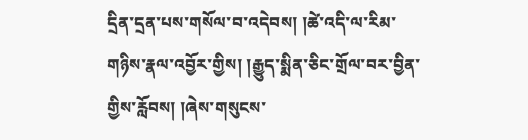དྲིན་དྲན་པས་གསོལ་བ་འདེབས། །ཚེ་འདི་ལ་རིམ་གཉིས་རྣལ་འབྱོར་གྱིས། །རྒྱུད་སྨིན་ཅིང་གྲོལ་བར་བྱིན་གྱིས་རློབས། །ཞེས་གསུངས་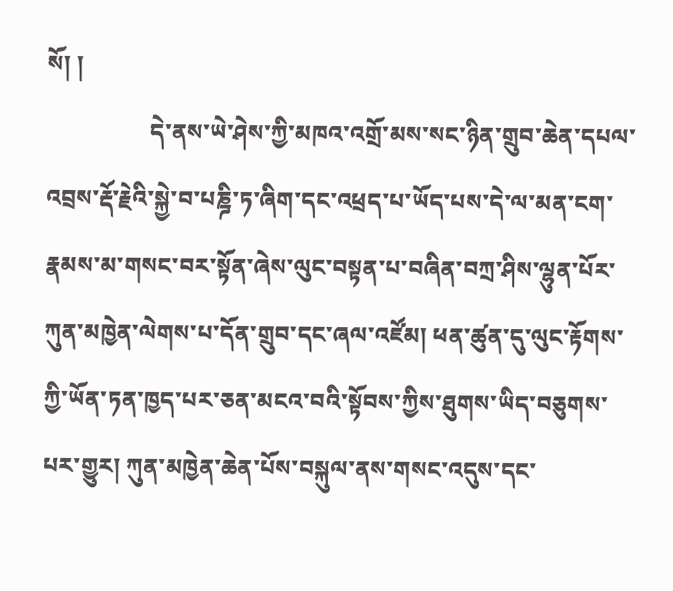སོ། །
                  དེ་ནས་ཡེ་ཤེས་ཀྱི་མཁའ་འགྲོ་མས་སང་ཉིན་གྲུབ་ཆེན་དཔལ་འབྲས་རྡོ་རྗེའི་སྐྱེ་བ་པཎྜི་ཏ་ཞིག་དང་འཕྲད་པ་ཡོད་པས་དེ་ལ་མན་ངག་རྣམས་མ་གསང་བར་སྟོན་ཞེས་ལུང་བསྟན་པ་བཞིན་བཀྲ་ཤིས་ལྷུན་པོར་ཀུན་མཁྱེན་ལེགས་པ་དོན་གྲུབ་དང་ཞལ་འཛོམ། ཕན་ཚུན་དུ་ལུང་རྟོགས་ཀྱི་ཡོན་ཏན་ཁྱད་པར་ཅན་མངའ་བའི་སྟོབས་ཀྱིས་ཐུགས་ཡིད་བཅུགས་པར་གྱུར། ཀུན་མཁྱེན་ཆེན་པོས་བསྐུལ་ནས་གསང་འདུས་དང་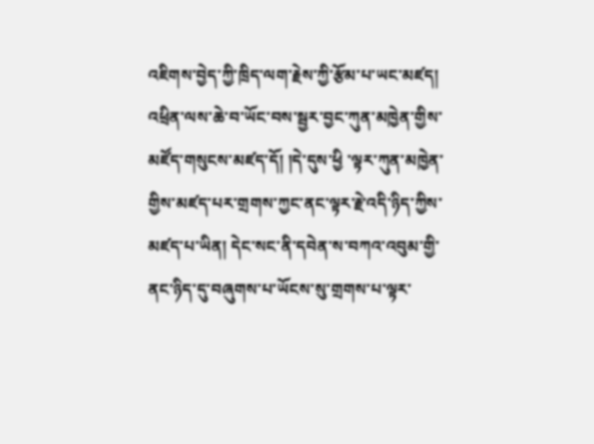འཇིགས་བྱེད་ཀྱི་ཁྲིད་ལག་རྗེས་ཀྱི་རྩོམ་པ་ཡང་མཛད། འཕྲིན་ལས་ཆེ་བ་ཡོང་བས་སྦྱར་བྱང་ཀུན་མཁྱེན་གྱིས་མཛོད་གསུངས་མཛད་དོ། །དེ་དུས་ཕྱི ་ལྟར་ཀུན་མཁྱེན་གྱིས་མཛད་པར་གྲགས་ཀྱང་ནང་ལྟར་རྗེ་འདི་ཉིད་ཀྱིས་མཛད་པ་ཡིན། དེང་སང་ནི་དབེན་ས་བཀའ་འབུམ་གྱི་ནང་ཉིད་དུ་བཞུགས་པ་ཡོངས་སུ་གྲགས་པ་ལྟར་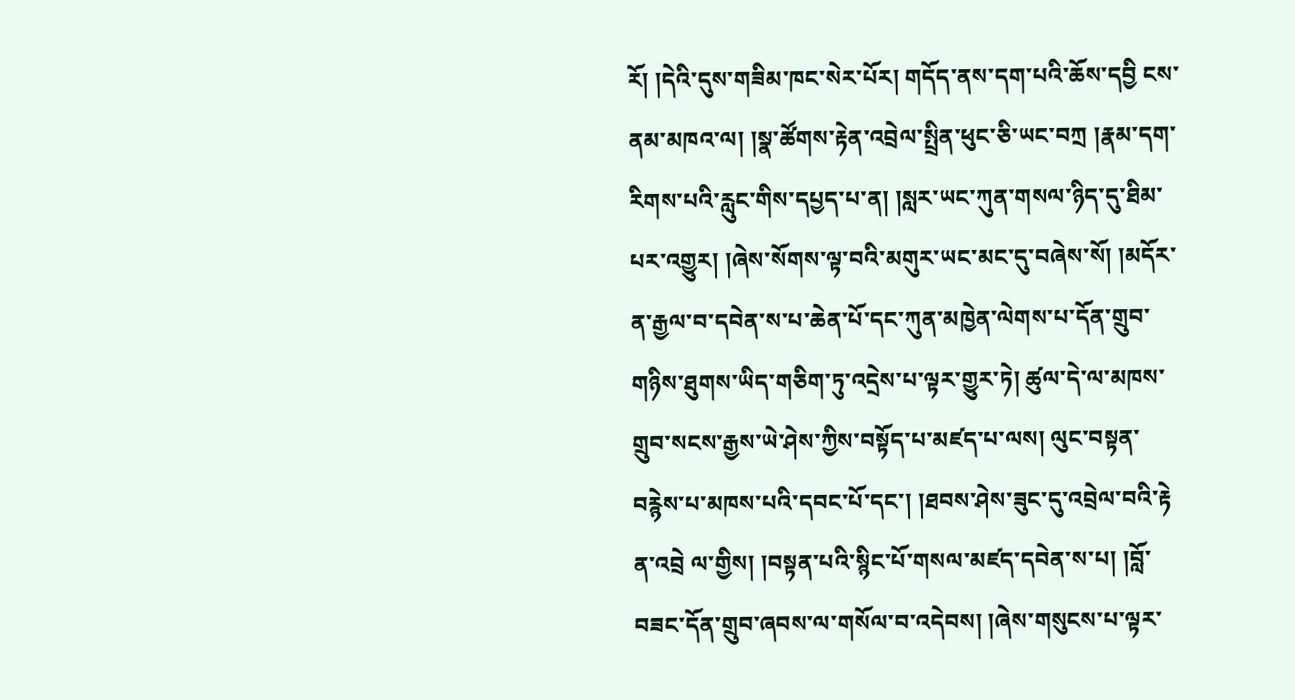རོ། །དེའི་དུས་གཟིམ་ཁང་སེར་པོར། གདོད་ནས་དག་པའི་ཆོས་དབྱི ངས་ནམ་མཁའ་ལ། །སྣ་ཚོགས་རྟེན་འབྲེལ་སྤྲིན་ཕུང་ཅི་ཡང་བཀྲ །རྣམ་དག་རིགས་པའི་རླུང་གིས་དཔྱད་པ་ན། །སླར་ཡང་ཀུན་གསལ་ཉིད་དུ་ཐིམ་པར་འགྱུར། །ཞེས་སོགས་ལྟ་བའི་མགུར་ཡང་མང་དུ་བཞེས་སོ། །མདོར་ན་རྒྱལ་བ་དབེན་ས་པ་ཆེན་པོ་དང་ཀུན་མཁྱེན་ལེགས་པ་དོན་གྲུབ་གཉིས་ཐུགས་ཡིད་གཅིག་ཏུ་འདྲེས་པ་ལྟར་གྱུར་ཏེ། ཚུལ་དེ་ལ་མཁས་གྲུབ་སངས་རྒྱས་ཡེ་ཤེས་ཀྱིས་བསྟོད་པ་མཛད་པ་ལས། ལུང་བསྟན་བརྙེས་པ་མཁས་པའི་དབང་པོ་དང་། །ཐབས་ཤེས་ཟུང་དུ་འབྲེལ་བའི་རྟེ ན་འབྲེ ལ་གྱིས། །བསྟན་པའི་སྙིང་པོ་གསལ་མཛད་དབེན་ས་པ། །བློ་བཟང་དོན་གྲུབ་ཞབས་ལ་གསོལ་བ་འདེབས། །ཞེས་གསུངས་པ་ལྟར་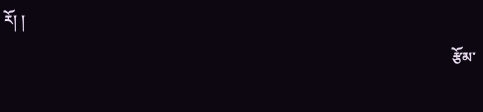རོ། །
                                                                                                                           རྩོམ་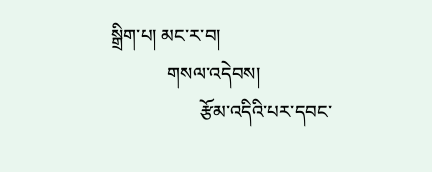སྒྲིག་པ། མང་ར་བ།
            གསལ་འདེབས།
                   རྩོམ་འདིའི་པར་དབང་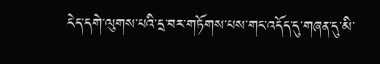ངེད་དགེ་ལུགས་པའི་དྲ་བར་གཏོགས་པས་གང་འདོད་དུ་གཞན་དུ་མི་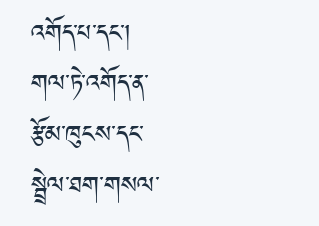འགོད་པ་དང་། གལ་ཏེ་འགོད་ན་རྩོམ་ཁུངས་དང་སྦྲེལ་ཐག་གསལ་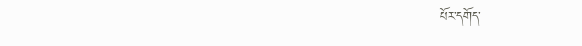པོར་དགོད་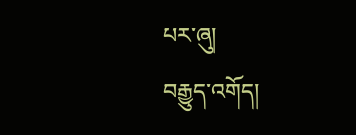པར་ཞུ།
བརྒྱུད་འགོད།